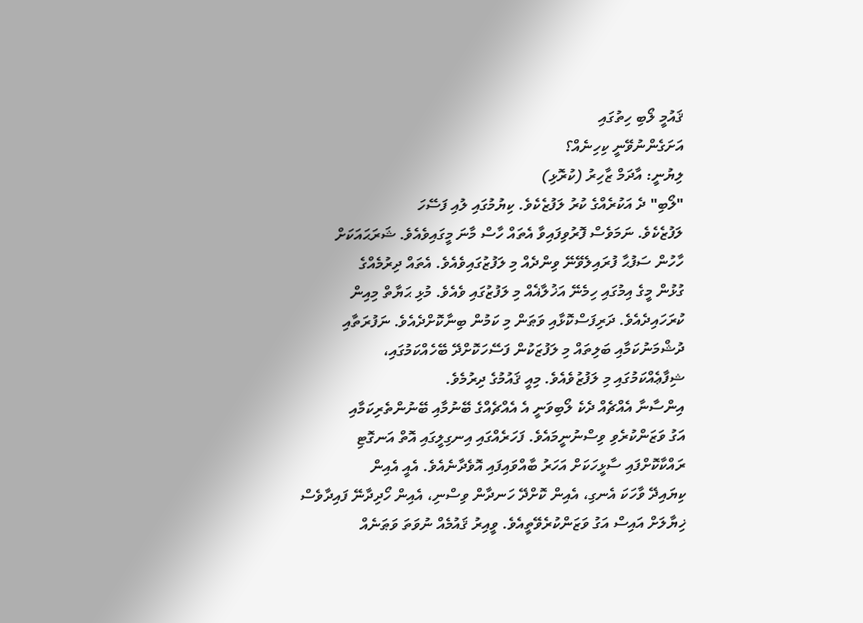ޤައުމީ ލޯބި ހިތުގައި
އަށަގެންނުވޭނީ ކިހިނެއް؟
ލިޔުނީ: އާދަމް ޒާހިރު (ކުރޮޅި)
"ލޯބި" ދެ އަކުރެއްގެ ކުރު ލަފުޒެކެވެ. ކިޔުމުގައި ލުއި ފަސޭހަ
ލަފުޒެކެވެ. ނަމަވެސް ފޮރުވިފައިވާ އެތައް ހާސް މާނަ މީގައިވެއެވެ. ޝަރަޙައަކަށް
ހާހުން ސަފުޙާ ފުރައިލެވޭނޭ ވިންދެއް މި ލަފުޒުގައިވެއެވެ. އެތައް ދިރުމެއްގެ
ގުޅުން މީގެ އިމުގައި ހިމެނޭ އަޚުލާޣެއް މި ލަފުޒުގައި ވެއެވެ. މުޅި ޙަޔާތް މިއިން
ކުރަހައިދެއެވެ. ދަރިފަސްކޮޅާއި ވަޠަން މި ކަމުން ބިނާކޮށްދެއެވެ. ނަފުރަތާއި
ދުޝްމަނުކަމާއި ބަލިތައް މި ލަފުޒަކުން ފަސޭހަކޮށްދޭ ބޭހެއްކަމުގައި،
ޝިފާޢެއްކަމުގައި މި ލަފުޒުވެއެވެ. މިއީ ޤައުމުގެ ދިރުމެވެ.
އިންސާނާ އެއްޗެއް ދެކެ ލޯބިވަނީ އެ އެއްޗެއްގެ ބޭނުމާއި ބޭނުންތެރިކަމާއި
އަގު ވަޒަންކުރެވި ވިސްނުނީމައެވެ. ފަހަރެއްގައި އިނގިލީގައި އޮތް އަނގޮޓި
ރައްކާކޮށްފައި ސާޅީހަކަށް އަހަރު ބާއްވައިފައި އޮވެދާނެއެވެ. އެއީ އެއިން
ކިޔައިދޭ ވާހަކަ އެނގި، އެއިން ކޮށްދޭ ހަނދާން ވިސްނި، އެއިން ހޯދިދާނޭ ފައިދާވެސް
ޚިޔާލަށް އައިސް އަގު ވަޒަންކުރެވޭތީއެވެ. ވީއިރު ޤައުމެއް ނުވަތަ ވަޠަނެއް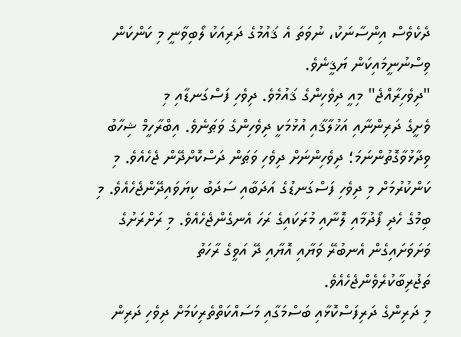ދެކެވެސް އިންސާނަކު، ނުވަތަ އެ ޤައުމުގެ ދަރިއަކު ލޯބިވާނީ މި ކަންކަން
ވިސްނުނީމައިކަން ޔަޤީނެވެ.
"ދިވެހިރާއްޖެ" މިއީ ދިވެހިންގެ ޤައުމެވެ. ދިވެހި ފަސްގަނޑާއި މި
ވެށީގެ ދަރިންނާއި އަޚުލާޤާއި އުޅުމަކީ ދިވެހިންގެ ވަޠަނެވެ. އިބްރާހީމް ޝިހާބު
ވިދާޅުވާގޮތުންނަމަ؛ ދިވެހިންނަށް ދިވެހި ވަޠަން ދަސްކޮށްދޭން ޖެހެއެވެ. މި
ކަންކުރުމަށް މި ދިވެހި ފަސްގަނޑުގެ އަދަބާއި ސަދަބު ކިޔަވައިދޭންޖެހެއެވެ. މި
ބިމުގެ ހެދި ފޯދުމާއި ލޮނާއި މުރަކައިގެ ރަހަ އެނގެންޖެހެއެވެ. މި ރަށްރަށުގެ
ވަށަވަށައިގެން އެނބުރޭ ވަޔާއި އޮޔާއި ދޭ އަވީގެ ރާހަތު ތަޖުރިބާކުރެވެންޖެހެއެވެ.
މި ދަރިންގެ ދަރިފަސްކޮޅާއި ބަސްމަގާއި މަސައްކަތްތެރިކަމަށް ދިވެހި ދަރިން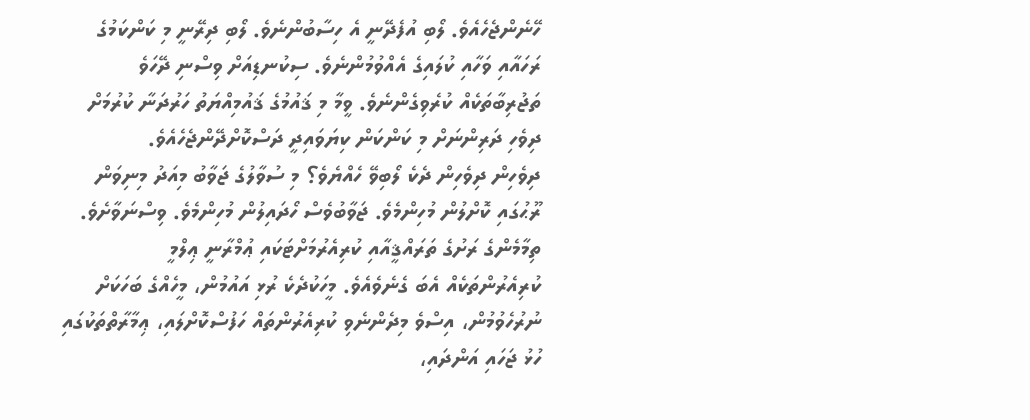ހޭނެންޖެހެއެވެ. ލޯބި އުފެދޭނީ އެ ހިސާބުންނެވެ. ލޯބި ދިރޭނީ މި ކަންކަމުގެ
ރަހައާއި ވަހާއި ކުލައިގެ އެއްވުމުންނެވެ. ސިކުނޑިއަށް ވިސްނި ދޭހަވެ
ތަޖުރިބާތަކެއް ކުރެވިގެންނެވެ. ވީމާ މި ޤައުމުގެ ޤައުމިއްޔަތު ހަރުދަނާ ކުރުމަށް
ދިވެހި ދަރިންނަށް މި ކަންކަން ކިޔަވައިދީ ދަސްކޮށްދޭންޖެހެއެވެ.
ދިވެހިން ދިވެހިން ދެކެ ލޯބިވޭ ހެއްޔެވެ؟ މި ސުވާލުގެ ޖަވާބު މިއަދު މިނިވަން
ރޫޙުގައި ކޮށްލުން މުހިންމެވެ. ޖަވާބުވެސް ހޯދައިލުން މުހިންމެވެ. ވިސްނަވާށެވެ.
ތިމާމެންގެ ރަށުގެ ތަރައްޤީއާއި ކުރިއެރުމަށްޓަކައި ޢުމްރާނީ ޢިލްމީ
ކުރިއެރުންތަކެއް އެބަ ގެނެވެއެވެ. މީހަކުދެކެ ރުޅި އައުމުން، މީހެއްގެ ބަހަކަށް
ނުރުހެވުމުން، އިސްވެ މިދެންނެވި ކުރިއެރުންތައް ހަފުސްކޮށްލައި، ޢިމާރާތްތަކުގައި
ހުޅު ޖަހައި އަންދައި،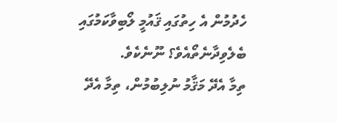ހެދުމުން އެ ހިތުގައި ޤައުމީ ލޯބިވާކަމުގައި
ބެލެވިދާނެތޯއެވެ؟ ނޫނެކެވެ.
ތިމާ އެދޭ މަޤާމު ނުލިބުމުން، ތިމާ އެދޭ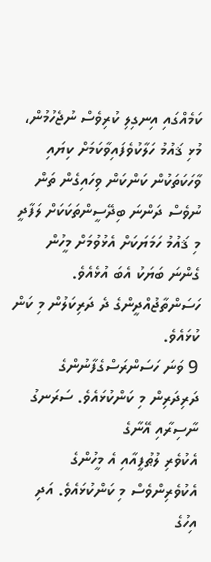ކަމެއްގައި އިނގިލި ކުރިވެސް ނުޖެހުމުން،
މުޅި ޤައުމު ހަލާކުވެފައިވާކަމަށް ކިޔައި ވާހަކަތަކުން ކަންކަން ވިހައިގެން ތަން
ނުވެސް ދަންނަ ބިދޭސީންތަކަކަށް ލަފާދީ މި ޤައުމު ހަމަޔަކަށް އެޅުވުމަށް މީހުން
ގެންނަ ބަޔަކު އެބަ އުޅެއެވެ. ހަސަންތާޖުއްދީންގެ ދެ ދަރިކަލުން މި ކަން ކުޅައެވެ.
9 ވަނަ ހަސަންރަސްގެފާނުންގެ ދަރިދަރިން މި ކަންކުޅައެވެ. ސަރަނގު ނާސިރާއި އޭނާގެ
އެކުވެރި ލުޠުފީއާއި އެ މީހުންގެ އެކުވެރިންވެސް މި ކަންކުޅައެވެ. އަދި އިހުގެ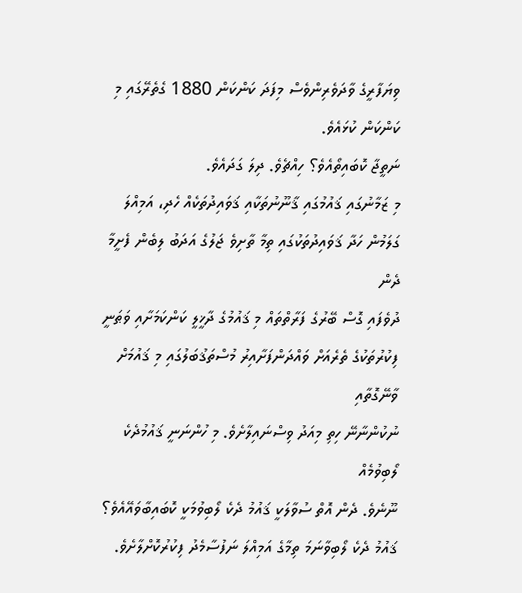ވިޔަފާރީގެ ވާދަވެރިންވެސް މިފަދަ ކަންކަން 1880 ގެތެރޭގައި މި ކަންކަން ކުޅައެވެ.
ނަތީޖާ ކޮބައިތޯއެވެ؟ ހިއްޗެވެ. ދިލަ ގަދައެވެ.
މި ޒަމާނުގައި ޤައުމުގައި ޤާނޫނުތަކާއި ޤަވައިދުތަކެއް ހެދި، އަމިއްލަ
ގަލަމުން ހަދާ ޤަވައިދުތަކުގައި ތިމާ ތާށިވެ ޖަލުގެ އަދަބު ލިބެން ފެށީމާ ދެން
ދުވެފައި ގޮސް ބޭރުގެ ފަރާތްތައް މި ޤައުމުގެ ދާޚީލީ ކަންކަމަށާއި ވަޠަނީ
ފިކުރުތަކުގެ ތެރެއަށް ވައްދަންފަށާއިރު މުސްތަޤުބަލުގައި މި ޤައުމަށް ވާނޭގޮތާއި
ނުކުންނާނޭ ހިތި މިއަދު ވިސްނައިލާށެވެ. މި ހުންނަނީ ޤައުމުދެކެ ލޯބިވުމެއް
ނޫނެވެ. ދެން އޮތް ސުވާލަކީ ޤައުމު ދެކެ ލޯބިވުމަކީ ކޮބައިބާވައޭއެވެ؟
ޤައުމު ދެކެ ލޯބިވާނަމަ ތިމާގެ އަމިއްލަ ނަފުސާމެދު ފިކުރުކޮށްލާށެވެ.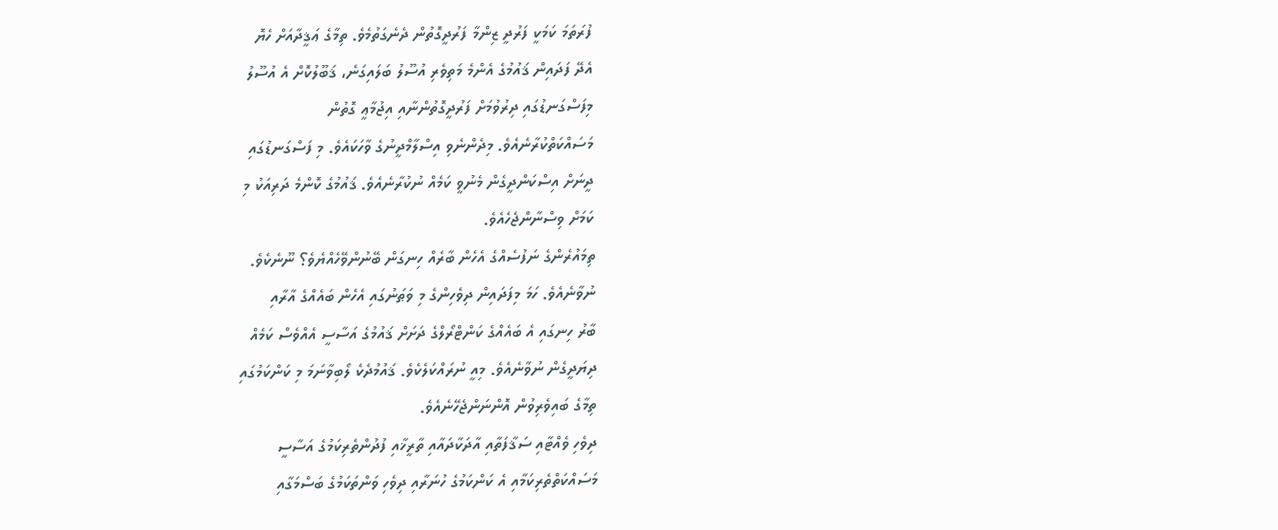ފުރަތަމަ ކަމަކީ ފަރުދީ ޒިންމާ ފަރުދީގޮތުން ދެނެގަތުމެވެ. ތިމާގެ ޢަޤީދާއަށް ހެޔޮ
އެދޭ ފަދައިން ޤައުމުގެ އެންމެ މަތިވެރި އުސޫލު ބަލައިގަނެ، ޤަބޫލުކޮށް އެ އުސޫލު
މިފަސްގަނޑުގައި ދިރުވުމަށް ފަރުދީގޮތުންނާއި އިޖުމާޢީ ގޮތުން
މަސައްކަތްކުރާނެއެވެ. މިދެންނެވި އިސްލާމްދީނުގެ ވާހަކައެވެ. މި ފަސްގަނޑުގައި
ދީނަށް އިސްކަންދީގެން މެނުވީ ކަމެއް ނުކުރާނެއެވެ. ޤައުމުގެ ކޮންމެ ދަރިއަކު މި
ކަމަށް ވިސްނާންޖެހެއެވެ.
ތިމައުރެންގެ ނަފުސެއްގެ އެހެން ބާރެއް ހިނގަން ބޭނުންވޭހެއްޔެވެ؟ ނޫނެކެވެ.
ނުވާނެއެވެ. ހަމަ މިފަދައިން ދިވެހިންގެ މި ވަޠަނުގައި އެހެން ބައެއްގެ އާރާއި
ބާރު ހިނގައި އެ ބައެއްގެ ކަންޓްރޯލްގެ ދަށަށް ޤައުމުގެ އަސާސީ އެއްވެސް ކަމެއް
ދިޔަދީގެން ނުވާނެއެވެ. މިއީ ނުރައްކަލެކެވެ. ޤައުމުދެކެ ލޯބިވާނަމަ މި ކަންކަމުގައި
ތިމާގެ ބައިވެރިވުން އޮންނަންޖެހޭނެއެވެ.
ދިވެހި ވެއްޓާއި ސަޤާފަތާއި އާދަކާދައާއި ތާރީޚާއި ފުދުންތެރިކަމުގެ އަސާސީ
މަސައްކަތްތެރިކަމާއި އެ ކަންކަމުގެ ހުނަރާއި ދިވެހި ވަންތަކަމުގެ ބަސްމަގާއި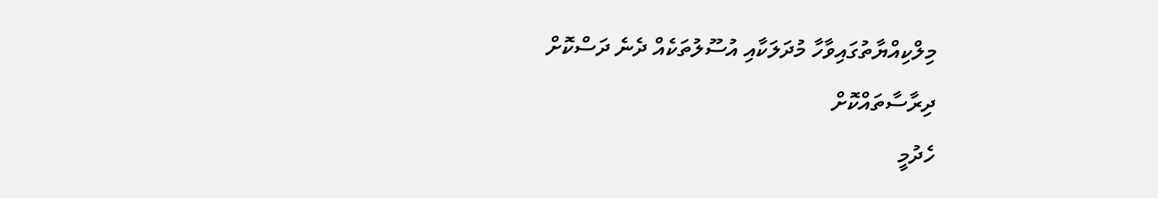މިލްކިއްޔާތުގައިވާހާ މުދަލަކާއި އުސޫލުތަކެއް ދެނެ ދަސްކޮށް ދިރާސާތައްކޮށް
ހެދުމީ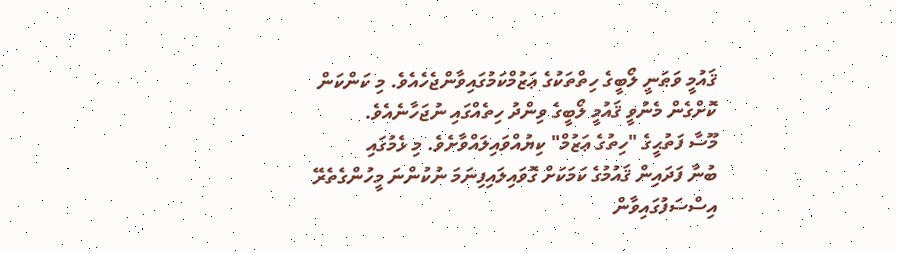ޤައުމީ ވަޠަނީ ލޯބީގެ ހިތްތަކުގެ ޢަޒުމްކަމުގައިވާންޖެހެއެވެ. މި ކަންކަން
ކޮށްގެން މެނުވީ ޤައުމީ ލޯބީގެ ވިންދު ހިތެއްގައި ނުޖަހާނެއެވެ.
މޫސާ ފަތުޙީގެ "ހިތުގެ ޢަޒުމް" ކިޔުއްވައިލައްވާށެވެ. މި ޅެމުގައި
ބުނާ ފަދައިން ޤައުމުގެ ކަމަކަށް ގޮވައިލައިފިނަމަ ނުކުންނަ މީހުންގެތެރޭ
އިސްސަފުގައިވާން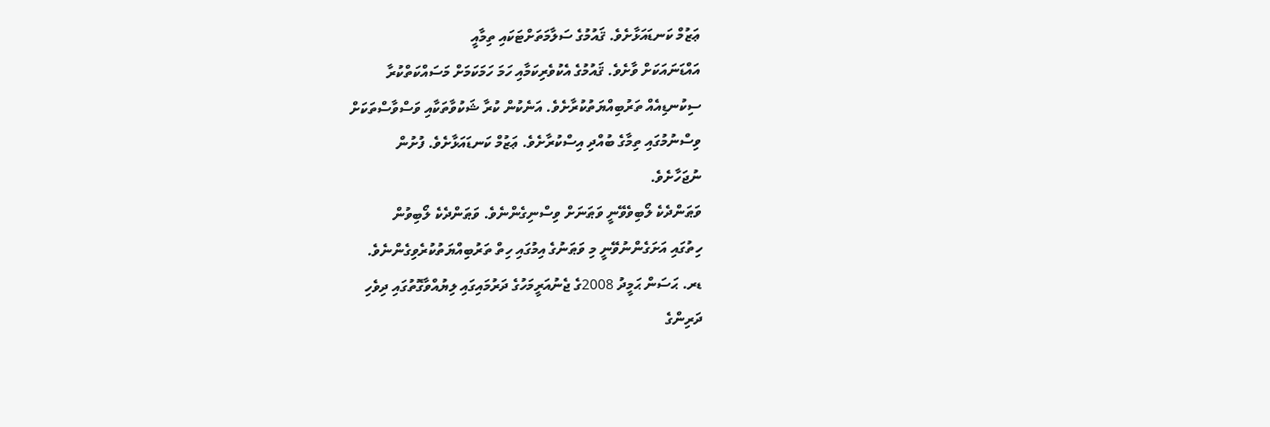ޢަޒުމް ކަނޑައަޅާށެވެ. ޤައުމުގެ ސަލާމަތަށްޓަކައި ތިމާއީ
އައްޑަނައަކަށް ވާށެވެ. ޤައުމުގެ އެކުވެރިކަމާއި ހަމަ ހަމަކަމަށް މަސައްކަތްކުރާ
ސިކުނޑިއެއް ތަރުބިއްޔަތުކުރާށެވެ. އަނެކުން ކުރާ ޝަކުވާތަކާއި ވަސްވާސްތަކަށް
ވިސްނުމުގައި ތިމާގެ ބުއްދި އިސްކުރާށެވެ. ޢަޒުމް ކަނޑައަޅާށެވެ. ފުށުން
ނުޖަހާށެވެ.
ވަޠަންދެކެ ލޯބިވެވޭނީ ވަޠަނަށް ވިސްނިގެންނެވެ. ވަޠަންދެކެ ލޯބިވުން
ހިތުގައި އަށަގެންނުވޭނީ މި ވަޠަނުގެ އިމުގައި ހިތް ތަރުބިއްޔަތުކުރެވިގެންނެވެ.
ޑރ. ޙަސަން ޙަމީދު 2008ގެ ޖެނުއަރީމަހުގެ ދަރުމައިގައި ލިޔުއްވާގޮތުގައި ދިވެހި
ދަރިންގެ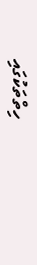ހިތްތަކުގައި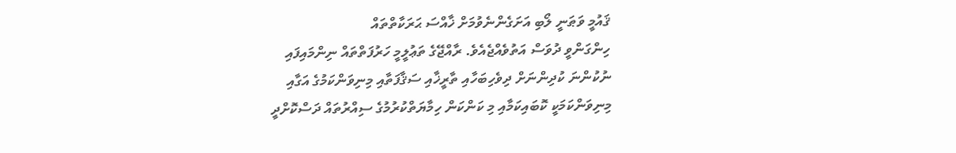ޤައުމީ ވަޠަނީ ލޯބި އަށަގެންނެވުމަށް ޚާއްސަ ޙަރަކާތްތައް
ހިންގަންވީ ދުވަސް އަތުވެއްޖެއެވެ. ރާއްޖޭގެ ތަޢުލީމީ ހަރުފަތްތައް ނިންމައިފައި
ނުކުންނަ ކުދިންނަށް ދިވެހިބަހާއި ތާރީޚާއި ސަޤާފަތާއި މިނިވަންކަމުގެ އަގާއި
މިނިވަންކަމަކީ ކޮބައިކަމާއި މި ކަންކަން ހިމާޔަތްކުރުމުގެ ސިއްރުތައް ދަސްކޮށްދީ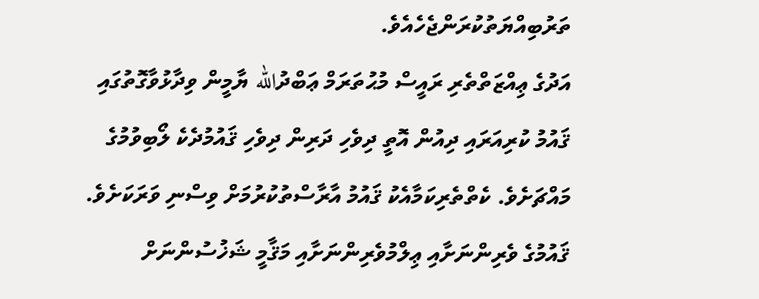ތަރުބިއްޔަތުކުރަންޖެހެއެވެ.
އަދުގެ ޢިއްޒަތްތެރި ރައީސް މުޙުތަރަމް ޢަބްދުالله ޔާމީން ވިދާޅުވާގޮތުގައި
ޤައުމު ކުރިއަރައި ދިއުން އޮތީ ދިވެހި ދަރިން ދިވެހި ޤައުމުދެކެ ލޯބިވުމުގެ
މައްޗަށެވެ. ކެތްތެރިކަމާއެކު ޤައުމު އާރާސްތުކުރުމަށް ވިސްނި ވަރަކަށެވެ.
ޤައުމުގެ ވެރިންނަށާއި ޢިލްމުވެރިންނަށާއި މަޤާމީ ޝަޚުސުންނަށް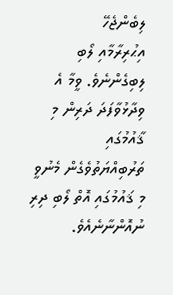ލިބެންޖެހޭ
އިޙުރިރާމާއި ލޯބި ލިބިގެންނެވެ. ވީމާ އެ ވިދާޅުވާފަދަ ދަރިން މި ޤާއުމުގައި
ތަރުބިއްޔަތުވެގެން މެނުވީ މި ޤައުމުގައި އޮތް ލޯބި ދިރި ނުއޮންނާނެއެވެ.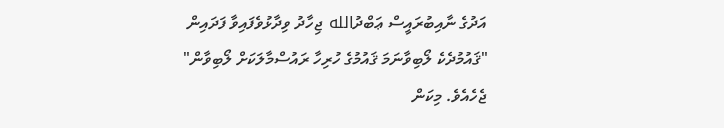އަދުގެ ނާއިބުރައީސް ޢަބްދުالله ޖިހާދު ވިދާޅުވެފައިވާ ފަދައިން
"ޤައުމުދެކެ ލޯބިވާނަމަ ޤައުމުގެ ހުރިހާ ރައުސްމާލަކަށް ލޯބިވާން"
ޖެހެއެވެ. މިކަން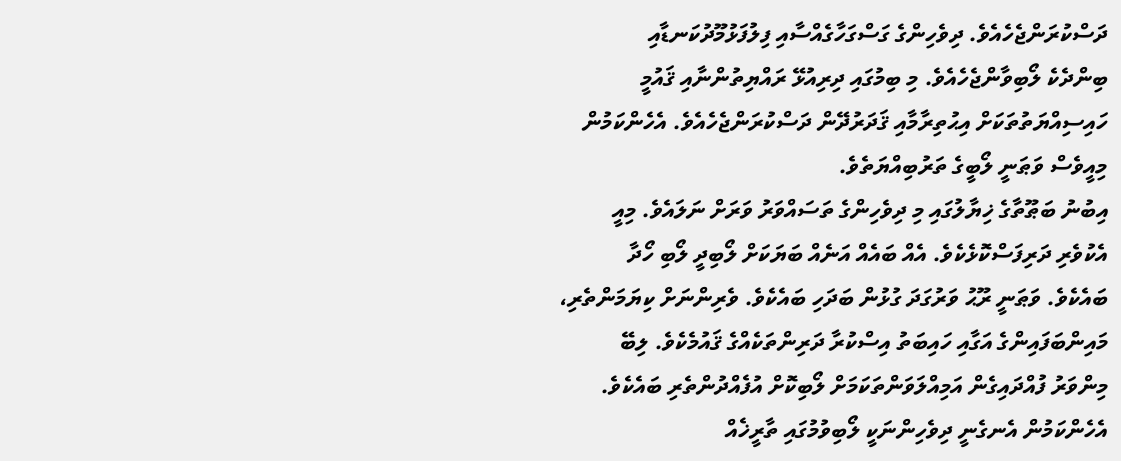ދަސްކުރަންޖެހެއެވެ. ދިވެހިންގެ ގަސްގަހާގެއްސާއި ފިލުފަޅުމޫދުކަނޑާއި
ބިންދެކެ ލޯބިވާންޖެހެއެވެ. މި ބިމުގައި ދިރިއުޅޭ ރައްޔިތުންނާއި ޤައުމީ
ހައިސިއްޔަތުތަކަށް އިޙުތިރާމާއި ޤަދަރުދޭން ދަސްކުރަންޖެހެއެވެ. އެހެންކަމުން
މިއީވެސް ވަޠަނީ ލޯބީގެ ތަރުބިއްޔަތެވެ.
އިބުނު ބަޠޫތާގެ ޚިޔާލުގައި މި ދިވެހިންގެ ތަސައްވަރު ވަރަށް ނަލައެވެ. މިއީ
އެކުވެރި ދަރިފަސްކޮޅެކެވެ. އެއް ބައެއް އަނެއް ބަޔަކަށް ލޯބިދީ ލޯބި ހޯދާ
ބައެކެވެ. ވަޠަނީ ރޫޙު ވަރުގަދަ ގުޅުން ބަދަހި ބައެކެވެ. ވެރިންނަށް ކިޔަމަންތެރި،
މައިންބަފައިންގެ އަގާއި ހައިބަތު އިސްކުރާ ދަރިންތަކެއްގެ ޤައުމެކެވެ. ލިބޭ
މިންވަރު ފުއްދައިގެން އަމިއްލަވަންތަކަމަށް ލޯބިކޮށް އުފެއްދުންތެރި ބައެކެވެ.
އެހެންކަމުން އެނގެނީ ދިވެހިންނަކީ ލޯބިވުމުގައި ތާރީޚެއް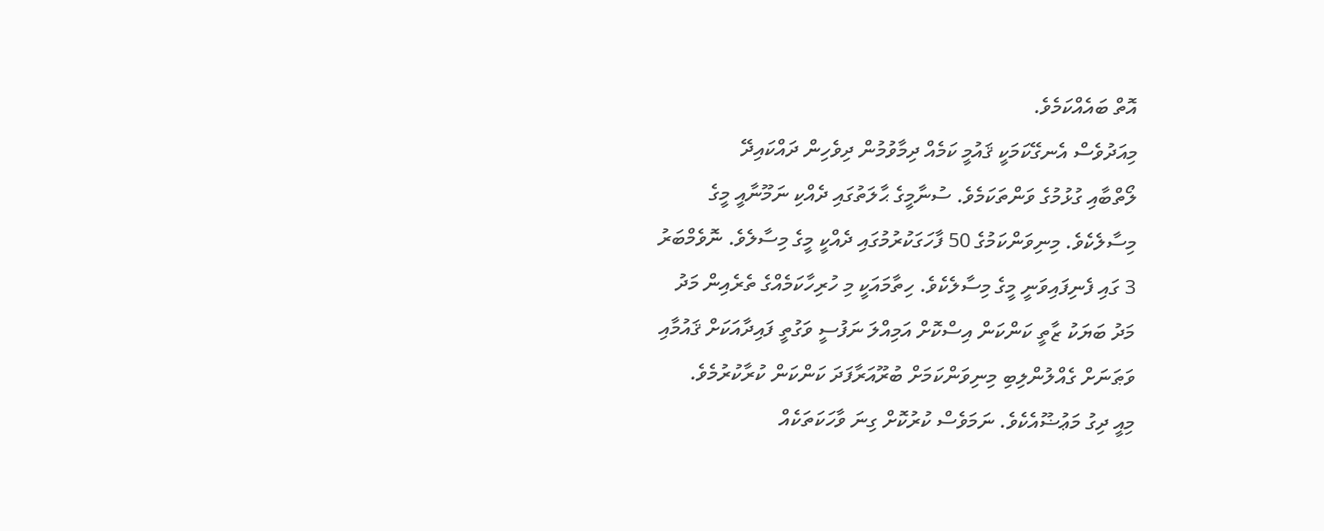އޮތް ބައެއްކަމެވެ.
މިއަދުވެސް އެނގޭކަމަކީ ޤައުމީ ކަމެއް ދިމާވުމުން ދިވެހިން ދައްކައިދޭ
ލޯތްބާއި ގުޅުމުގެ ވަންތަކަމެވެ. ސުނާމީގެ ޙާލަތުގައި ދެއްކި ނަމޫނާއީ މީގެ
މިސާލެކެވެ. މިނިވަންކަމުގެ 50 ފާހަގަކުރުމުގައި ދެއްކީ މީގެ މިސާލެވެ. ނޮވެމްބަރު
3 ގައި ފެނިފައިވަނީ މީގެ މިސާލެކެވެ. ހިތާމައަކީ މި ހުރިހާކަމެއްގެ ތެރެއިން މަދު
މަދު ބަޔަކު ޒާތީ ކަންކަން އިސްކޮށް އަމިއްލަ ނަފުސީ ވަގުތީ ފައިދާއަކަށް ޤައުމާއި
ވަޠަނަށް ގެއްލުންލިބި މިނިވަންކަމަށް ބުރޫއަރާފަދަ ކަންކަން ކުރާކުރުމެވެ.
މިއީ ދިގު މަޢުޟޫއެކެވެ. ނަމަވެސް ކުރުކޮށް ގިނަ ވާހަކަތަކެއް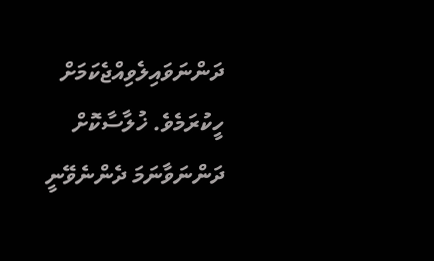ދަންނަވައިލެވިއްޖެކަމަށް ހީކުރަމެވެ. ޚުލާސާކޮށް ދަންނަވާނަމަ ދެންނެވޭނީ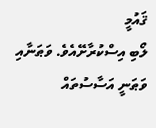ޤައުމީ
ލޯބި އިސްކުރާށޭއެވެ. ވަޠަނާއި ވަޠަނީ އަސާސުތައް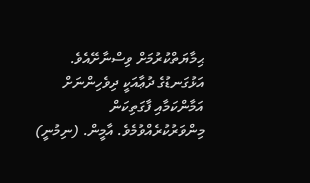ޙިމާޔަތްކުރުމަށް ވިސްނާށޭއެވެ.
އަޅުގަނޑުގެ ދުޢާއަކީ ދިވެހިންނަށް އަމާންކަމާއި ފާގަތިކަން
މިންވަރުކުރެއްވުމެވެ. އާމީން. (ނިމުނީ)